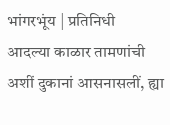भांगरभूंय | प्रतिनिधी
आदल्या काळार तामणांची अशीं दुकानां आसनासलीं, ह्या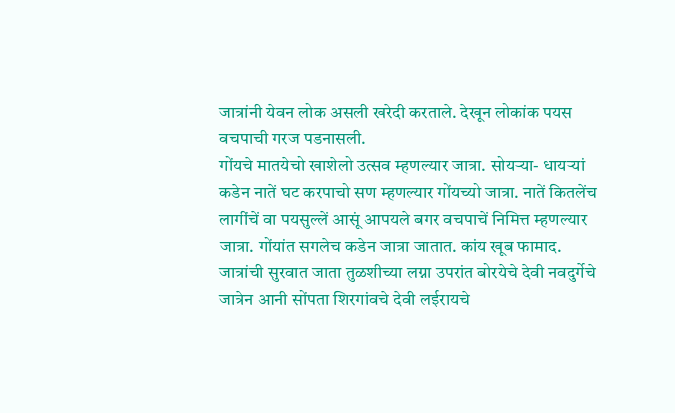जात्रांनी येवन लोक असली खरेदी करताले. देखून लोकांक पयस वचपाची गरज पडनासली.
गोंयचे मातयेचो खाशेलो उत्सव म्हणल्यार जात्रा. सोयऱ्या- धायऱ्यां कडेन नातें घट करपाचो सण म्हणल्यार गोंयच्यो जात्रा. नातें कितलेंच लागींचें वा पयसुल्लें आसूं आपयले बगर वचपाचें निमित्त म्हणल्यार जात्रा. गोंयांत सगलेच कडेन जात्रा जातात. कांय खूब फामाद. जात्रांची सुरवात जाता तुळशीच्या लग्ना उपरांत बोरयेचे देवी नवदुर्गेचे जात्रेन आनी सोंपता शिरगांवचे देवी लईरायचे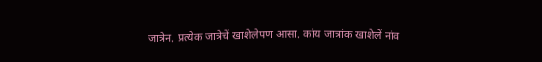जात्रेन. प्रत्येक जात्रेचें खाशेलेपण आसा. कांय जात्रांक खाशेलें नांव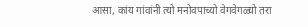आसा, कांय गांवांनी त्यो मनोवपाच्यो वेगवेगळ्यो तरा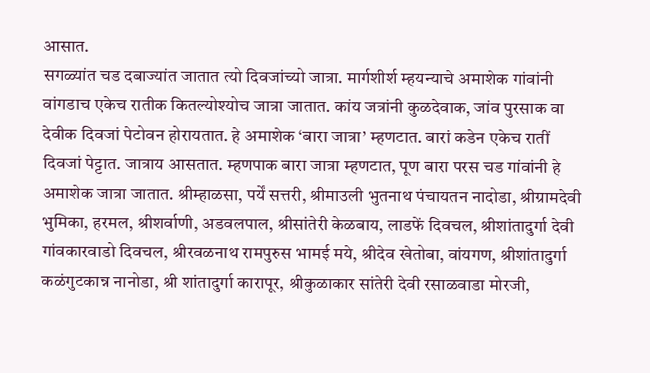आसात.
सगळ्यांत चड दबाज्यांत जातात त्यो दिवजांच्यो जात्रा. मार्गशीर्श म्हयन्याचे अमाशेक गांवांनी वांगडाच एकेच रातीक कितल्योश्योच जात्रा जातात. कांय जत्रांनी कुळदेवाक, जांव पुरसाक वा देवीक दिवजां पेटोवन होरायतात. हे अमाशेक ‘बारा जात्रा’ म्हणटात. बारां कडेन एकेच रातीं दिवजां पेट्टात. जात्राय आसतात. म्हणपाक बारा जात्रा म्हणटात, पूण बारा परस चड गांवांनी हे अमाशेक जात्रा जातात. श्रीम्हाळसा, पर्यें सत्तरी, श्रीमाउली भुतनाथ पंचायतन नादोडा, श्रीग्रामदेवी भुमिका, हरमल, श्रीशर्वाणी, अडवलपाल, श्रीसांतेरी केळबाय, लाडफें दिवचल, श्रीशांतादुर्गा देवी गांवकारवाडो दिवचल, श्रीरवळनाथ रामपुरुस भामई मये, श्रीदेव खेतोबा, वांयगण, श्रीशांतादुर्गा कळंगुटकान्न नानोडा, श्री शांतादुर्गा कारापूर, श्रीकुळाकार सांतेरी देवी रसाळवाडा मोरजी,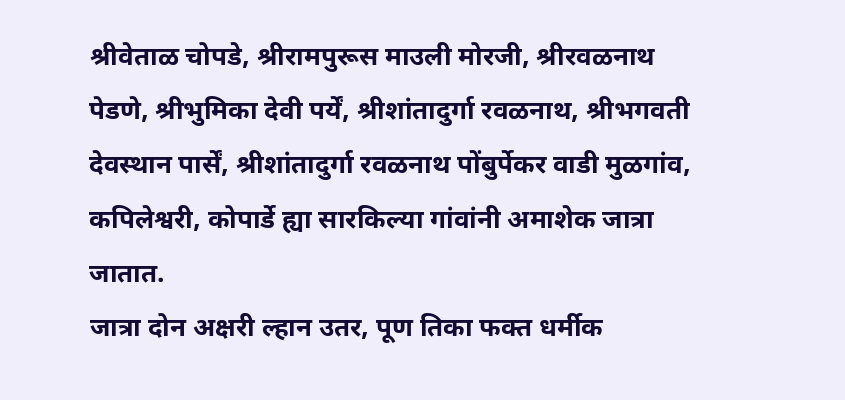श्रीवेताळ चोपडे, श्रीरामपुरूस माउली मोरजी, श्रीरवळनाथ पेडणे, श्रीभुमिका देवी पर्यें, श्रीशांतादुर्गा रवळनाथ, श्रीभगवती देवस्थान पार्सें, श्रीशांतादुर्गा रवळनाथ पोंबुर्पेकर वाडी मुळगांव, कपिलेश्वरी, कोपार्डे ह्या सारकिल्या गांवांनी अमाशेक जात्रा जातात.
जात्रा दोन अक्षरी ल्हान उतर, पूण तिका फक्त धर्मीक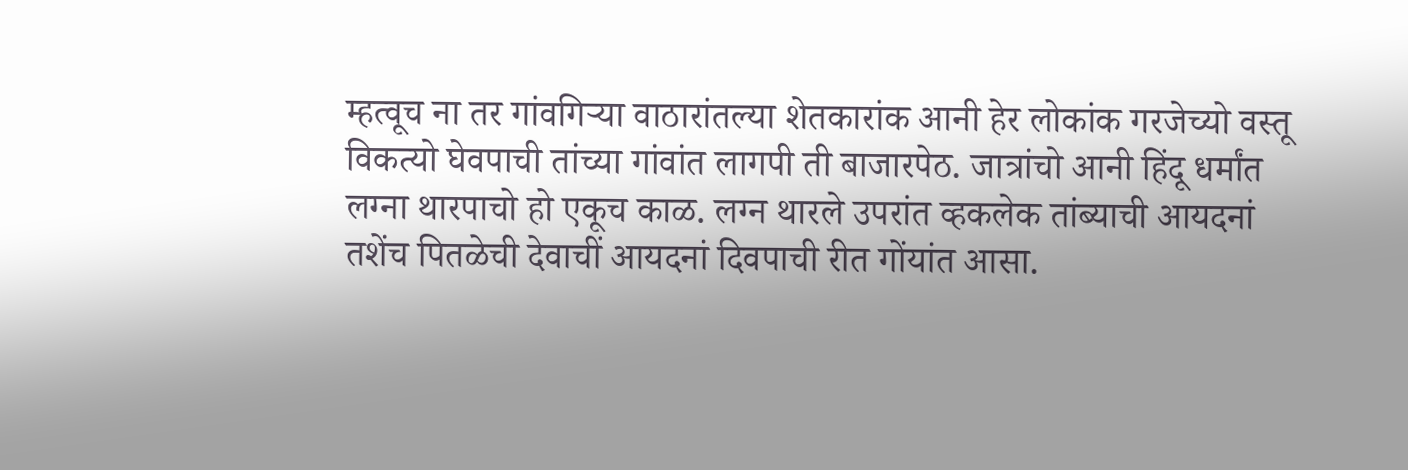म्हत्वूच ना तर गांवगिऱ्या वाठारांतल्या शेतकारांक आनी हेर लोकांक गरजेच्यो वस्तू विकत्यो घेवपाची तांच्या गांवांत लागपी ती बाजारपेठ. जात्रांचो आनी हिंदू धर्मांत लग्ना थारपाचो हो एकूच काळ. लग्न थारले उपरांत व्हकलेक तांब्याची आयदनां तशेंच पितळेची देवाचीं आयदनां दिवपाची रीत गोंयांत आसा.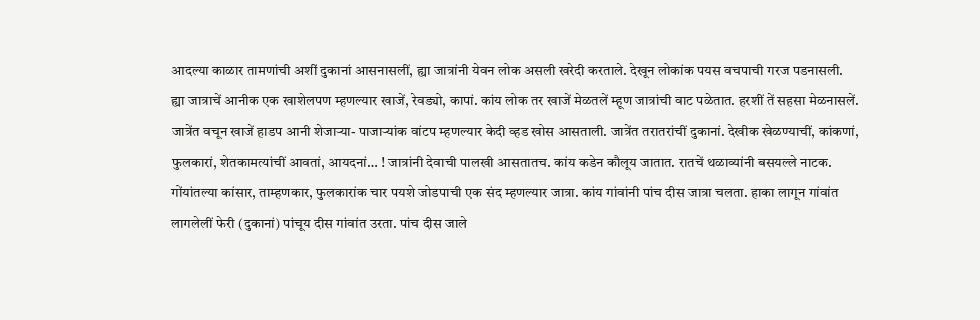आदल्या काळार तामणांची अशीं दुकानां आसनासलीं, ह्या जात्रांनी येवन लोक असली खरेदी करताले. देखून लोकांक पयस वचपाची गरज पडनासली.
ह्या जात्राचें आनीक एक खाशेलपण म्हणल्यार खाजें, रेवड्यो, कापां. कांय लोक तर खाजें मेळतलें म्हूण जात्रांची वाट पळेतात. हरशीं तें सहसा मेळनासलें. जात्रेंत वचून खाजें हाडप आनी शेजाऱ्या- पाजाऱ्यांक वांटप म्हणल्यार केदी व्हड खोस आसताली. जात्रेंत तरातरांचीं दुकानां. देखीक खेळण्याचीं, कांकणां, फुलकारां, शेतकामत्यांचीं आवतां, आयदनां… ! जात्रांनी देवाची पालखी आसतातच. कांय कडेन कौलूय जातात. रातचें थळाव्यांनी बसयल्ले नाटक. गोंयांतल्या कांसार, ताम्हणकार, फुलकारांक चार पयशे जोडपाची एक संद म्हणल्यार जात्रा. कांय गांवांनी पांच दीस जात्रा चलता. हाका लागून गांवांत लागलेलीं फेरी (दुकानां) पांचूय दीस गांवांत उरता. पांच दीस जाले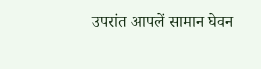उपरांत आपलें सामान घेवन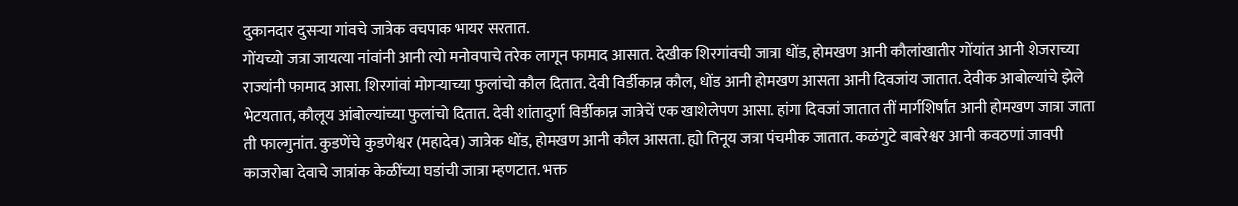दुकानदार दुसऱ्या गांवचे जात्रेक वचपाक भायर सरतात.
गोंयच्यो जत्रा जायत्या नांवांनी आनी त्यो मनोवपाचे तरेक लागून फामाद आसात. देखीक शिरगांवची जात्रा धोंड, होमखण आनी कौलांखातीर गोंयांत आनी शेजराच्या राज्यांनी फामाद आसा. शिरगांवां मोगऱ्याच्या फुलांचो कौल दितात. देवी विर्डीकान्न कौल, धोंड आनी होमखण आसता आनी दिवजांय जातात. देवीक आबोल्यांचे झेले भेटयतात, कौलूय आंबोल्यांच्या फुलांचो दितात. देवी शांतादुर्गा विर्डीकान्न जात्रेचें एक खाशेलेपण आसा. हांगा दिवजां जातात तीं मार्गशिर्षांत आनी होमखण जात्रा जाता ती फाल्गुनांत. कुडणेंचे कुडणेश्वर (महादेव) जात्रेक धोंड, होमखण आनी कौल आसता. ह्यो तिनूय जत्रा पंचमीक जातात. कळंगुटे बाबरेश्वर आनी कवठणां जावपी काजरोबा देवाचे जात्रांक केळींच्या घडांची जात्रा म्हणटात. भक्त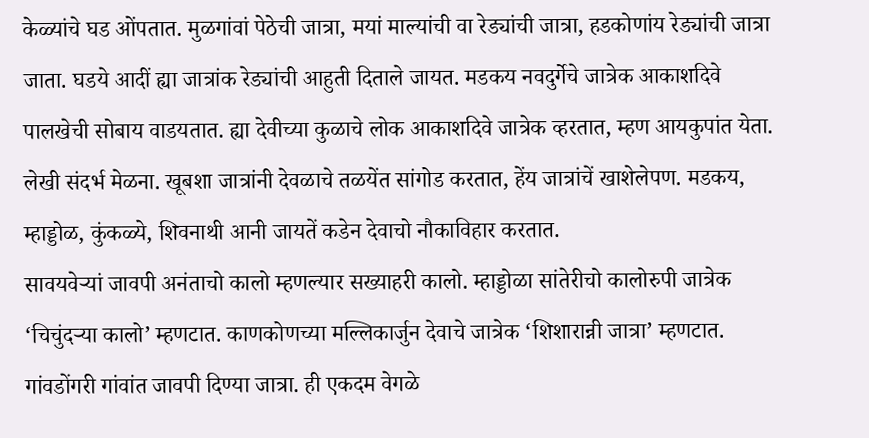केळ्यांचे घड ओंपतात. मुळगांवां पेठेची जात्रा, मयां माल्यांची वा रेड्यांची जात्रा, हडकोणांय रेड्यांची जात्रा जाता. घडये आदीं ह्या जात्रांक रेड्यांची आहुती दिताले जायत. मडकय नवदुर्गेचे जात्रेक आकाशदिवे पालखेची सोबाय वाडयतात. ह्या देवीच्या कुळाचे लोक आकाशदिवे जात्रेक व्हरतात, म्हण आयकुपांत येता. लेखी संदर्भ मेळना. खूबशा जात्रांनी देवळाचे तळयेंत सांगोड करतात, हेंय जात्रांचें खाशेलेपण. मडकय, म्हाड्डोळ, कुंकळ्ये, शिवनाथी आनी जायतें कडेन देवाचो नौकाविहार करतात.
सावयवेऱ्यां जावपी अनंताचो कालो म्हणल्यार सख्याहरी कालो. म्हाड्डोळा सांतेरीचो कालोरुपी जात्रेक ‘चिचुंदऱ्या कालो’ म्हणटात. काणकोणच्या मल्लिकार्जुन देवाचे जात्रेक ‘शिशारान्नी जात्रा’ म्हणटात. गांवडोंगरी गांवांत जावपी दिण्या जात्रा. ही एकदम वेगळे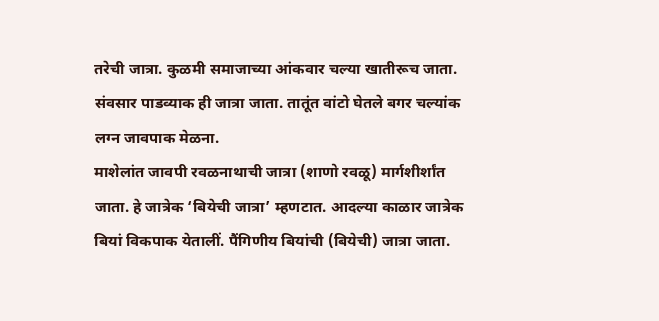तरेची जात्रा. कुळमी समाजाच्या आंकवार चल्या खातीरूच जाता. संवसार पाडव्याक ही जात्रा जाता. तातूंत वांटो घेतले बगर चल्यांक लग्न जावपाक मेळना.
माशेलांत जावपी रवळनाथाची जात्रा (शाणो रवळू) मार्गशीर्शांत जाता. हे जात्रेक ‘बियेची जात्रा’ म्हणटात. आदल्या काळार जात्रेक बियां विकपाक येतालीं. पैंगिणीय बियांची (बियेची) जात्रा जाता.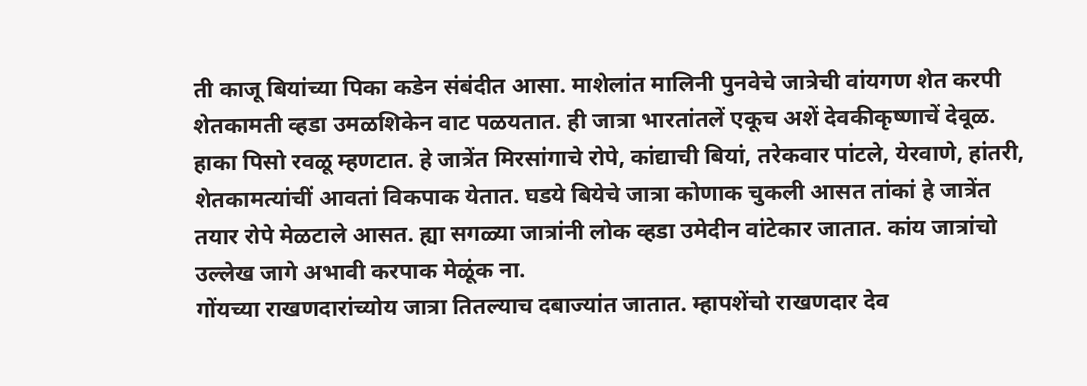ती काजू बियांच्या पिका कडेन संबंदीत आसा. माशेलांत मालिनी पुनवेचे जात्रेची वांयगण शेत करपी शेतकामती व्हडा उमळशिकेन वाट पळयतात. ही जात्रा भारतांतलें एकूच अशें देवकीकृष्णाचें देवूळ. हाका पिसो रवळू म्हणटात. हे जात्रेंत मिरसांगाचे रोपे, कांद्याची बियां, तरेकवार पांटले, येरवाणे, हांतरी, शेतकामत्यांचीं आवतां विकपाक येतात. घडये बियेचे जात्रा कोणाक चुकली आसत तांकां हे जात्रेंत तयार रोपे मेळटाले आसत. ह्या सगळ्या जात्रांनी लोक व्हडा उमेदीन वांटेकार जातात. कांय जात्रांचो उल्लेख जागे अभावी करपाक मेळूंक ना.
गोंयच्या राखणदारांच्योय जात्रा तितल्याच दबाज्यांत जातात. म्हापशेंचो राखणदार देव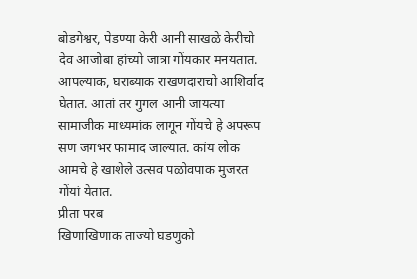बोडगेश्वर, पेडण्या केरी आनी साखळे केरीचो देव आजोबा हांच्यो जात्रा गोंयकार मनयतात. आपल्याक, घराब्याक राखणदाराचो आशिर्वाद घेतात. आतां तर गुगल आनी जायत्या सामाजीक माध्यमांक लागून गोंयचे हे अपरूप सण जगभर फामाद जाल्यात. कांय लोक आमचे हे खाशेले उत्सव पळोवपाक मुजरत गोंयां येतात.
प्रीता परब
खिणाखिणाक ताज्यो घडणुको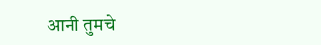आनी तुमचे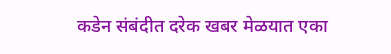कडेन संबंदीत दरेक खबर मेळयात एका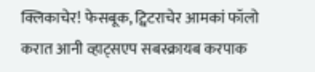क्लिकाचेर! फेसबूक, ट्विटराचेर आमकां फॉलो करात आनी व्हाट्सएप सबस्क्रायब करपाक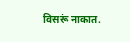विसरूं नाकात.